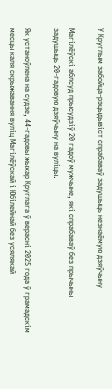У Круглым забойца-рэцыдывіст спрабаваў задушыць незнаёмую дзяўчыну

Магілёўскі аблсуд прысудзіў 20 гадоў мужчыне, які спрабаваў без прычыны задушыць 20-гадовую дзяўчыну на вуліцы.

Як устаноўлена на судзе, 44-гадовы жыхар Круглага ў верасні 2025 года ў грамадскім месцы каля скрыжавання вуліц Магілёўскай і Юбілейнай без усялякай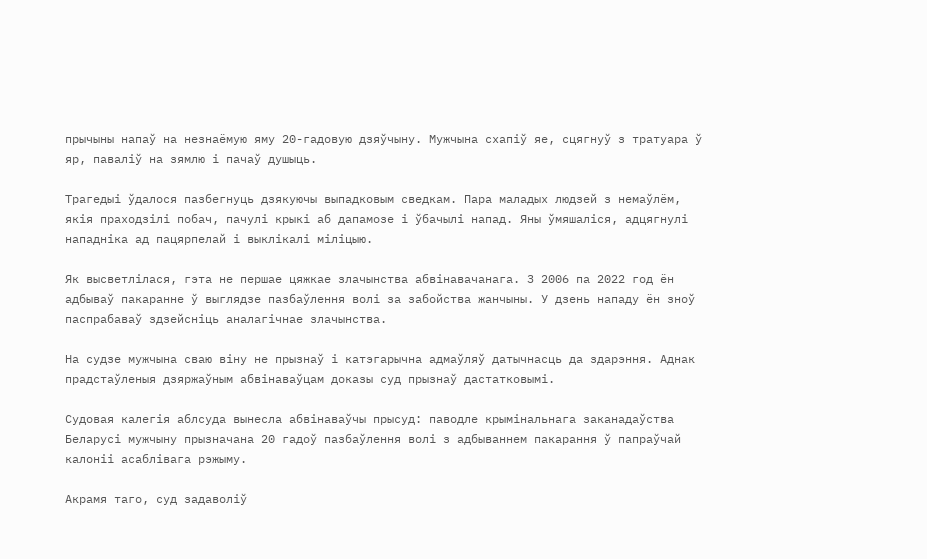прычыны напаў на незнаёмую яму 20-гадовую дзяўчыну. Мужчына схапіў яе, сцягнуў з тратуара ў яр, паваліў на зямлю і пачаў душыць.

Трагедыі ўдалося пазбегнуць дзякуючы выпадковым сведкам. Пара маладых людзей з немаўлём, якія праходзілі побач, пачулі крыкі аб дапамозе і ўбачылі напад. Яны ўмяшаліся, адцягнулі нападніка ад пацярпелай і выклікалі міліцыю.

Як высветлілася, гэта не першае цяжкае злачынства абвінавачанага. З 2006 па 2022 год ён адбываў пакаранне ў выглядзе пазбаўлення волі за забойства жанчыны. У дзень нападу ён зноў паспрабаваў здзейсніць аналагічнае злачынства.

На судзе мужчына сваю віну не прызнаў і катэгарычна адмаўляў датычнасць да здарэння. Аднак прадстаўленыя дзяржаўным абвінаваўцам доказы суд прызнаў дастатковымі.

Судовая калегія аблсуда вынесла абвінаваўчы прысуд: паводле крымінальнага заканадаўства Беларусі мужчыну прызначана 20 гадоў пазбаўлення волі з адбываннем пакарання ў папраўчай калоніі асаблівага рэжыму.

Акрамя таго, суд задаволіў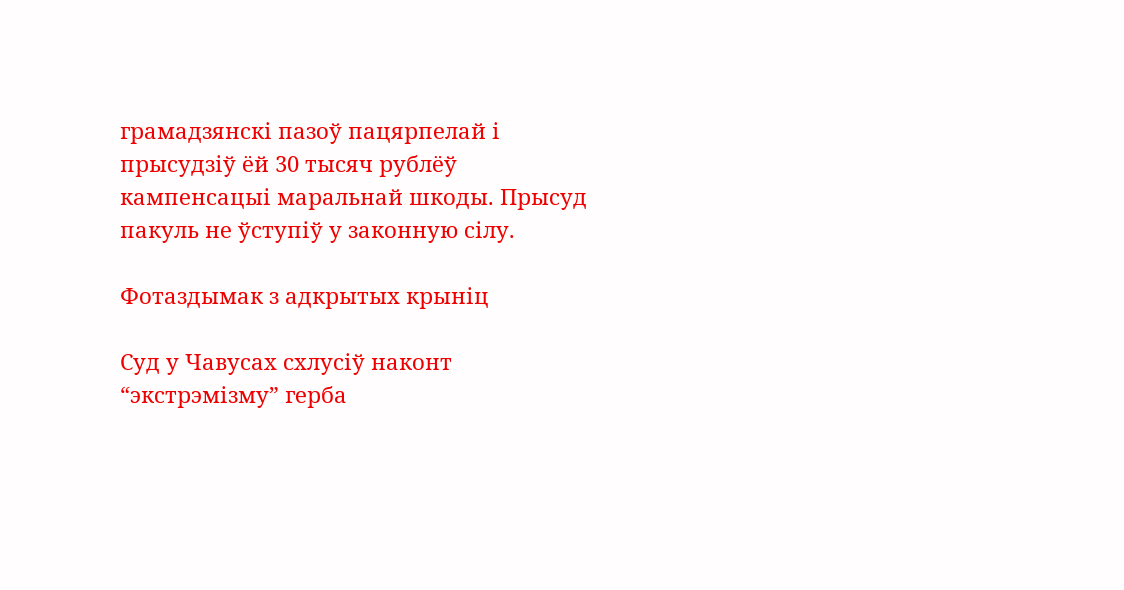грамадзянскі пазоў пацярпелай і прысудзіў ёй 30 тысяч рублёў кампенсацыі маральнай шкоды. Прысуд пакуль не ўступіў у законную сілу.

Фотаздымак з адкрытых крыніц

Суд у Чавусах схлусіў наконт “экстрэмізму” герба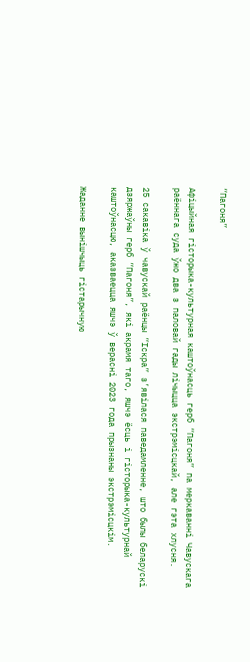“Пагоня”

Афіцыйная гісторыка-культурная каштоўнасць герб “Пагоня” па меркаванні Чавускага раённага суда ўжо два з паловай гады лічыцца экстрэмісцкай, але гэта хлусня.

25 сакавіка ў чавускай раёнцы “Іскра” з’явілася паведамленне, што былы беларускі дзяржаўны герб “Пагоня”, які акрамя таго, яшчэ ёсць і гісторыка-культурнай каштоўнасцю, аказваецца яшчэ ў верасні 2023 года прызнаны экстрэмісцкім.

Жаданне вынішчыць гістарычную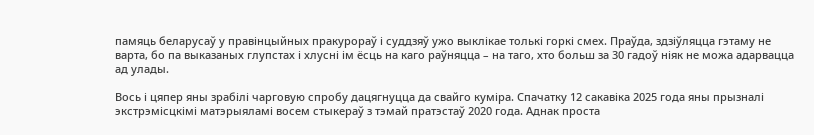памяць беларусаў у правінцыйных пракурораў і суддзяў ужо выклікае толькі горкі смех. Праўда, здзіўляцца гэтаму не варта, бо па выказаных глупстах і хлусні ім ёсць на каго раўняцца – на таго, хто больш за 30 гадоў ніяк не можа адарвацца ад улады.

Вось і цяпер яны зрабілі чарговую спробу дацягнуцца да свайго куміра. Спачатку 12 сакавіка 2025 года яны прызналі экстрэмісцкімі матэрыяламі восем стыкераў з тэмай пратэстаў 2020 года. Аднак проста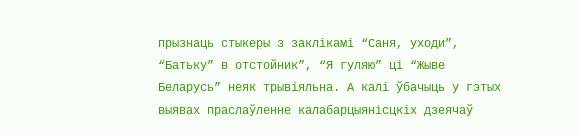прызнаць стыкеры з заклікамі “Саня, уходи”, “Батьку” в отстойник”, “Я гуляю” ці “Жыве Беларусь” неяк трывіяльна. А калі ўбачыць у гэтых выявах праслаўленне калабарцыянісцкіх дзеячаў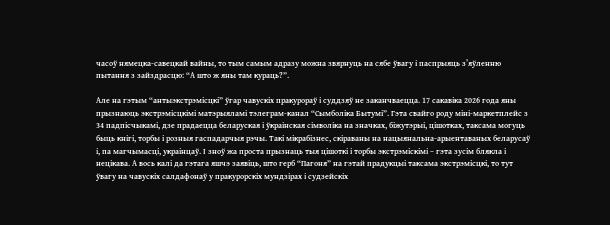часоў нямецка-савецкай вайны, то тым самым адразу можна звярнуць на сябе ўвагу і паспрыяць з’яўленню пытання з зайздрасцю: “А што ж яны там кураць?”.

Але на гэтым “антыэкстрэмісцкі” ўгар чавускіх пракурораў і суддзяў не заканчваецца. 17 сакавіка 2026 года яны прызнаюць экстрэмісцкімі матэрыяламі тэлеграм-канал “Сымболіка Бытумі”. Гэта свайго роду міні-маркетплейс з 34 падпісчыкамі, дзе прадаецца беларуская і ўкраінская сімволіка на значках, біжутэрыі, цішотках, таксама могуць быць кнігі, торбы і розныя гаспадарчыя рэчы. Такі мікрабізнес, скіраваны на нацыянальна-арыентаваных беларусаў і, па магчымасці, украінцаў. І зноў жа проста прызнаць тыя цішоткі і торбы экстрэміскімі – гэта зусім блякла і нецікава. А вось калі да гэтага яшчэ заявіць, што герб “Пагоня” на гэтай прадукцыі таксама экстрэмісцкі, то тут ўвагу на чавускіх салдафонаў у пракурорскіх мундзірах і судзейскіх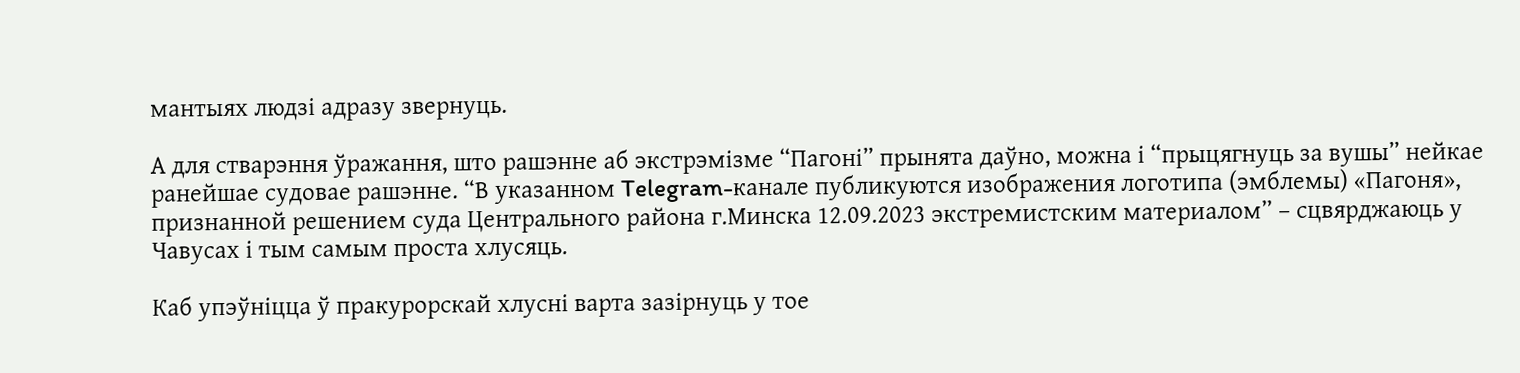мантыях людзі адразу звернуць.

А для стварэння ўражання, што рашэнне аб экстрэмізме “Пагоні” прынята даўно, можна і “прыцягнуць за вушы” нейкае ранейшае судовае рашэнне. “В указанном Telegram-канале публикуются изображения логотипа (эмблемы) «Пагоня», признанной решением суда Центрального района г.Минска 12.09.2023 экстремистским материалом” – сцвярджаюць у Чавусах і тым самым проста хлусяць.

Каб упэўніцца ў пракурорскай хлусні варта зазірнуць у тое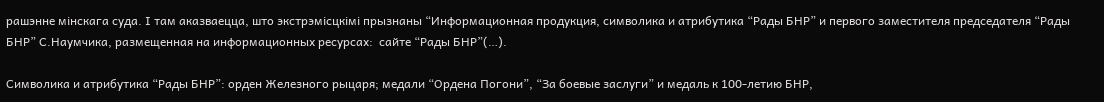рашэнне мінскага суда. І там аказваецца, што экстрэмісцкімі прызнаны “Информационная продукция, символика и атрибутика “Рады БНР” и первого заместителя председателя “Рады БНР” С.Наумчика, размещенная на информационных ресурсах:  сайте “Рады БНР”(…).

Символика и атрибутика “Рады БНР”: орден Железного рыцаря; медали “Ордена Погони”, “За боевые заслуги” и медаль к 100-летию БНР,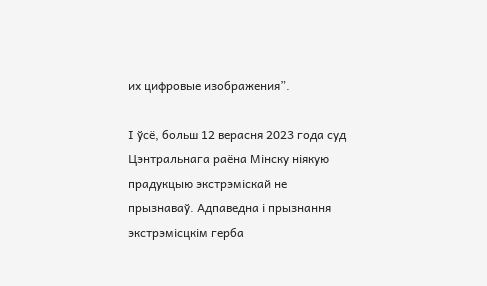их цифровые изображения”.

І ўсё, больш 12 верасня 2023 года суд Цэнтральнага раёна Мінску ніякую прадукцыю экстрэміскай не прызнаваў. Адпаведна і прызнання экстрэмісцкім герба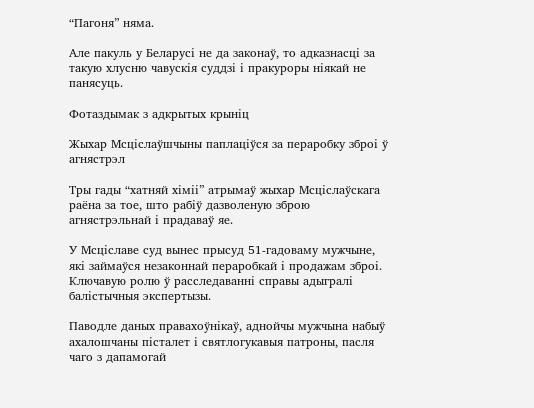“Пагоня” няма.

Але пакуль у Беларусі не да законаў, то адказнасці за такую хлусню чавускія суддзі і пракуроры ніякай не панясуць.

Фотаздымак з адкрытых крыніц

Жыхар Мсціслаўшчыны паплаціўся за пераробку зброі ў агнястрэл

Тры гады “хатняй хіміі” атрымаў жыхар Мсціслаўскага раёна за тое, што рабіў дазволеную зброю агнястрэльнай і прадаваў яе.

У Мсціславе суд вынес прысуд 51-гадоваму мужчыне, які займаўся незаконнай пераробкай і продажам зброі. Ключавую ролю ў расследаванні справы адыгралі балістычныя экспертызы.

Паводле даных правахоўнікаў, аднойчы мужчына набыў ахалошчаны пісталет і святлогукавыя патроны, пасля чаго з дапамогай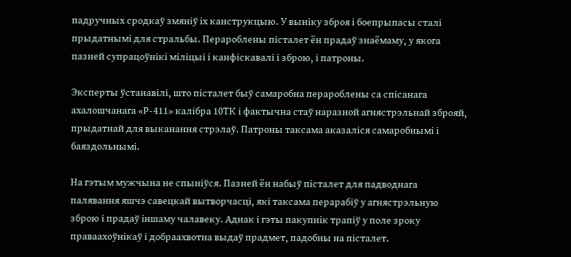падручных сродкаў змяніў іх канструкцыю. У выніку зброя і боепрыпасы сталі прыдатнымі для стральбы. Перароблены пісталет ён прадаў знаёмаму, у якога пазней супрацоўнікі міліцыі і канфіскавалі і зброю, і патроны.

Эксперты ўстанавілі, што пісталет быў самаробна перароблены са спісанага ахалошчанага «Р-411» калібра 10ТК і фактычна стаў наразной агнястрэльнай зброяй, прыдатнай для выканання стрэлаў. Патроны таксама аказаліся самаробнымі і баяздольнымі.

На гэтым мужчына не спыніўся. Пазней ён набыў пісталет для падводнага палявання яшчэ савецкай вытворчасці, які таксама перарабіў у агнястрэльную зброю і прадаў іншаму чалавеку. Аднак і гэты пакупнік трапіў у поле зроку праваахоўнікаў і добраахвотна выдаў прадмет, падобны на пісталет.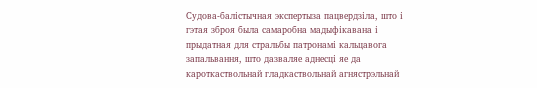Судова-балістычная экспертыза пацвердзіла, што і гэтая зброя была самаробна мадыфікавана і прыдатная для стральбы патронамі кальцавога запальвання, што дазваляе аднесці яе да кароткаствольнай гладкаствольнай агнястрэльнай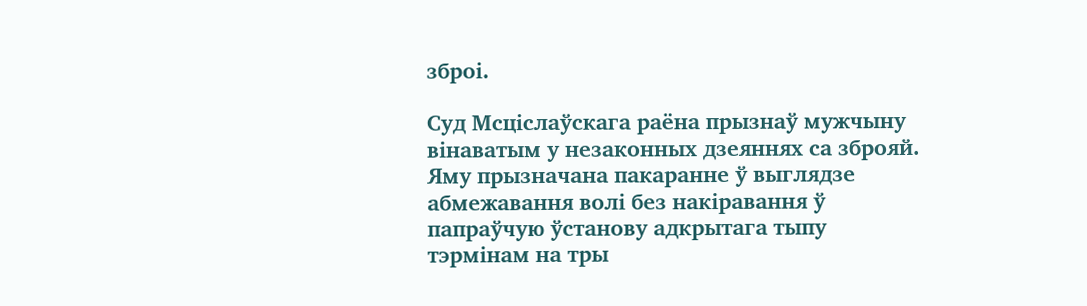зброі.

Суд Мсціслаўскага раёна прызнаў мужчыну вінаватым у незаконных дзеяннях са зброяй. Яму прызначана пакаранне ў выглядзе абмежавання волі без накіравання ў папраўчую ўстанову адкрытага тыпу тэрмінам на тры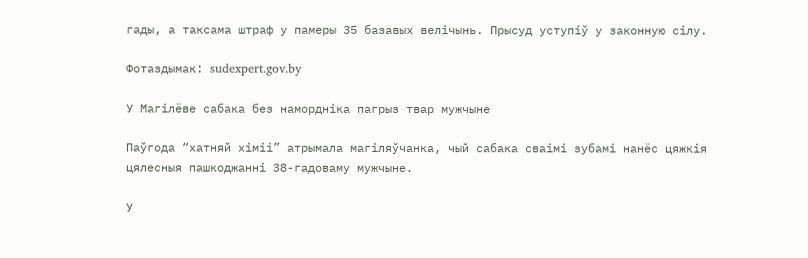гады, а таксама штраф у памеры 35 базавых велічынь. Прысуд уступіў у законную сілу.

Фотаздымак: sudexpert.gov.by

У Магілёве сабака без намордніка пагрыз твар мужчыне

Паўгода “хатняй хіміі” атрымала магіляўчанка, чый сабака сваімі зубамі нанёс цяжкія цялесныя пашкоджанні 38-гадоваму мужчыне.

У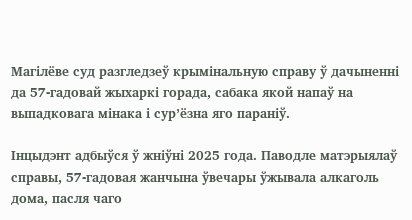Магілёве суд разгледзеў крымінальную справу ў дачыненні да 57-гадовай жыхаркі горада, сабака якой напаў на выпадковага мінака і сур’ёзна яго параніў.

Інцыдэнт адбыўся ў жніўні 2025 года. Паводле матэрыялаў справы, 57-гадовая жанчына ўвечары ўжывала алкаголь дома, пасля чаго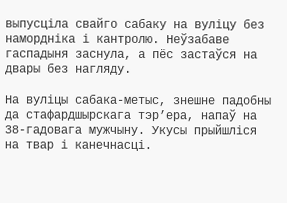выпусціла свайго сабаку на вуліцу без намордніка і кантролю. Неўзабаве гаспадыня заснула, а пёс застаўся на двары без нагляду.

На вуліцы сабака-метыс, знешне падобны да стафардшырскага тэр’ера, напаў на 38-гадовага мужчыну. Укусы прыйшліся на твар і канечнасці.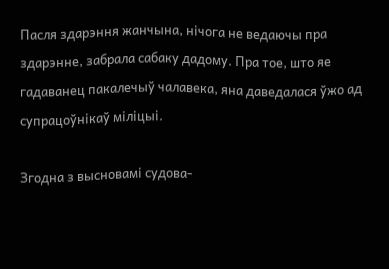Пасля здарэння жанчына, нічога не ведаючы пра здарэнне, забрала сабаку дадому. Пра тое, што яе гадаванец пакалечыў чалавека, яна даведалася ўжо ад супрацоўнікаў міліцыі.

Згодна з высновамі судова-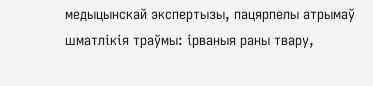медыцынскай экспертызы, пацярпелы атрымаў шматлікія траўмы: ірваныя раны твару,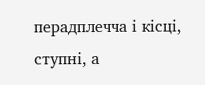перадплечча і кісці, ступні, а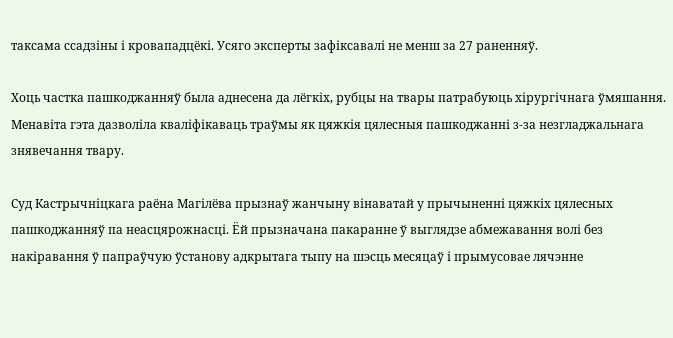таксама ссадзіны і кровападцёкі. Усяго эксперты зафіксавалі не менш за 27 раненняў.

Хоць частка пашкоджанняў была аднесена да лёгкіх, рубцы на твары патрабуюць хірургічнага ўмяшання. Менавіта гэта дазволіла кваліфікаваць траўмы як цяжкія цялесныя пашкоджанні з-за незгладжальнага знявечання твару.

Суд Кастрычніцкага раёна Магілёва прызнаў жанчыну вінаватай у прычыненні цяжкіх цялесных пашкоджанняў па неасцярожнасці. Ёй прызначана пакаранне ў выглядзе абмежавання волі без накіравання ў папраўчую ўстанову адкрытага тыпу на шэсць месяцаў і прымусовае лячэнне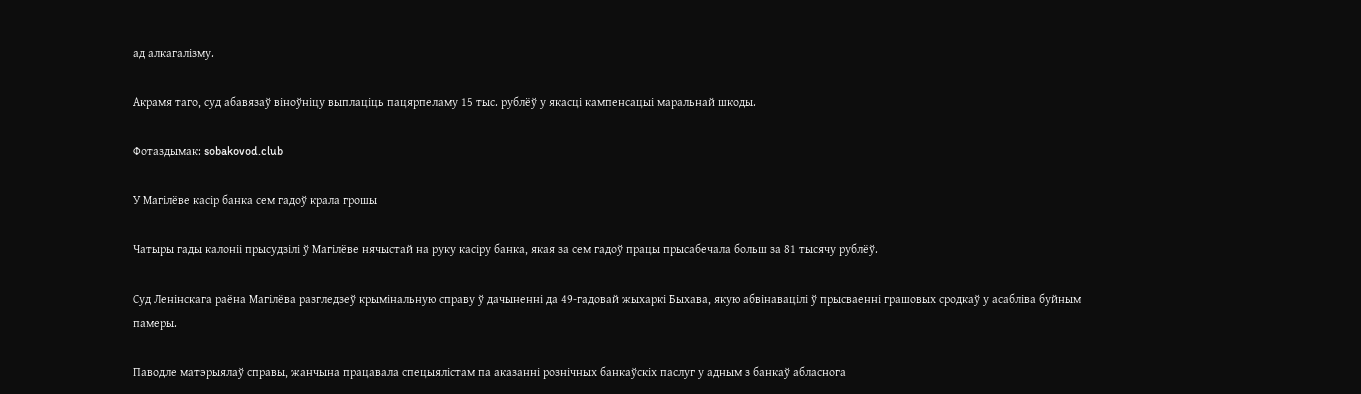ад алкагалізму.

Акрамя таго, суд абавязаў віноўніцу выплаціць пацярпеламу 15 тыс. рублёў у якасці кампенсацыі маральнай шкоды.

Фотаздымак: sobakovod.club

У Магілёве касір банка сем гадоў крала грошы

Чатыры гады калоніі прысудзілі ў Магілёве нячыстай на руку касіру банка, якая за сем гадоў працы прысабечала больш за 81 тысячу рублёў.

Суд Ленінскага раёна Магілёва разгледзеў крымінальную справу ў дачыненні да 49-гадовай жыхаркі Быхава, якую абвінавацілі ў прысваенні грашовых сродкаў у асабліва буйным памеры.

Паводле матэрыялаў справы, жанчына працавала спецыялістам па аказанні рознічных банкаўскіх паслуг у адным з банкаў абласнога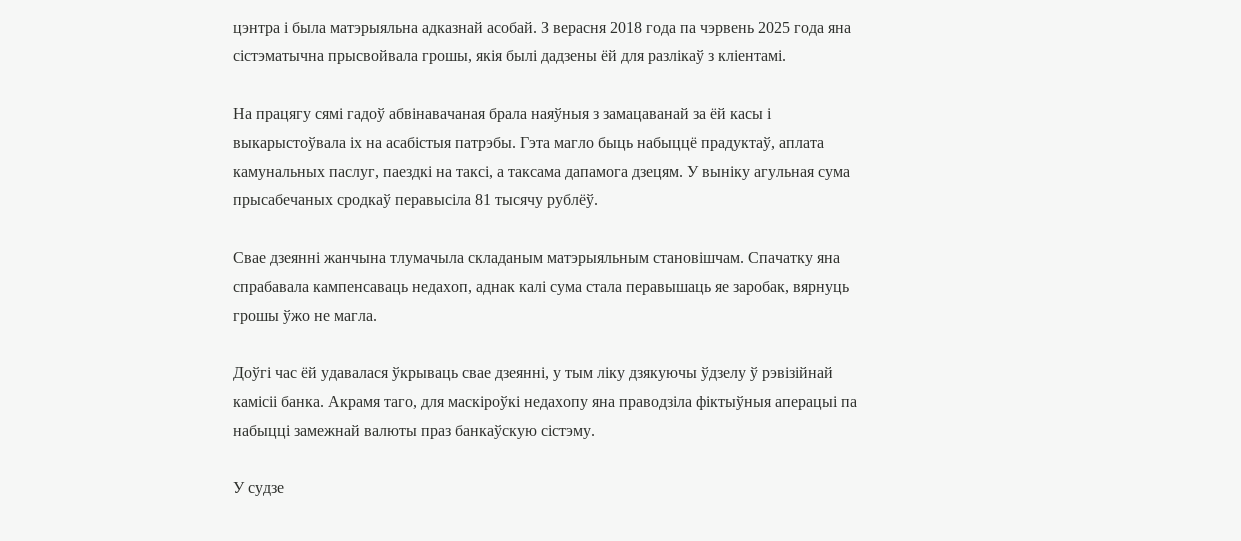цэнтра і была матэрыяльна адказнай асобай. З верасня 2018 года па чэрвень 2025 года яна сістэматычна прысвойвала грошы, якія былі дадзены ёй для разлікаў з кліентамі.

На працягу сямі гадоў абвінавачаная брала наяўныя з замацаванай за ёй касы і выкарыстоўвала іх на асабістыя патрэбы. Гэта магло быць набыццё прадуктаў, аплата камунальных паслуг, паездкі на таксі, а таксама дапамога дзецям. У выніку агульная сума прысабечаных сродкаў перавысіла 81 тысячу рублёў.

Свае дзеянні жанчына тлумачыла складаным матэрыяльным становішчам. Спачатку яна спрабавала кампенсаваць недахоп, аднак калі сума стала перавышаць яе заробак, вярнуць грошы ўжо не магла.

Доўгі час ёй удавалася ўкрываць свае дзеянні, у тым ліку дзякуючы ўдзелу ў рэвізійнай камісіі банка. Акрамя таго, для маскіроўкі недахопу яна праводзіла фіктыўныя аперацыі па набыцці замежнай валюты праз банкаўскую сістэму.

У судзе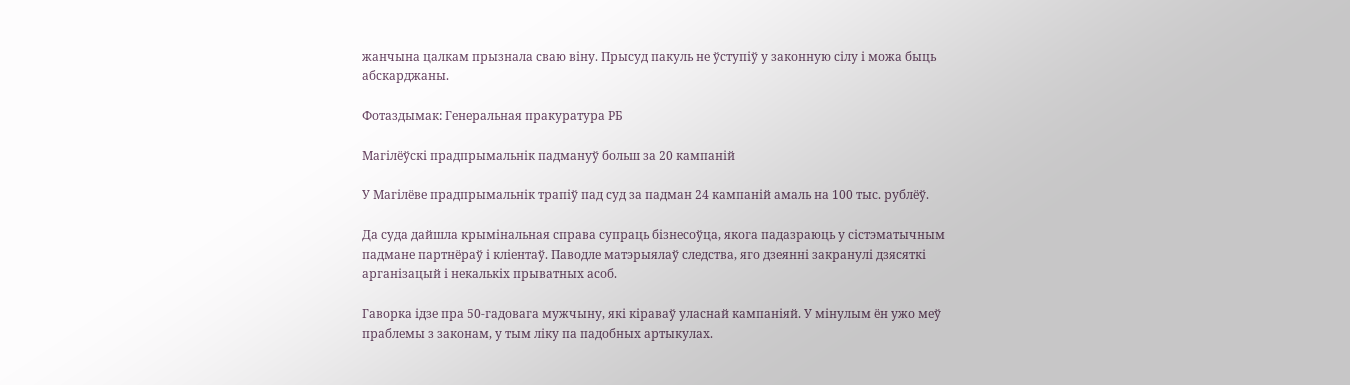жанчына цалкам прызнала сваю віну. Прысуд пакуль не ўступіў у законную сілу і можа быць абскарджаны.

Фотаздымак: Генеральная пракуратура РБ

Магілёўскі прадпрымальнік падмануў больш за 20 кампаній

У Магілёве прадпрымальнік трапіў пад суд за падман 24 кампаній амаль на 100 тыс. рублёў.

Да суда дайшла крымінальная справа супраць бізнесоўца, якога падазраюць у сістэматычным падмане партнёраў і кліентаў. Паводле матэрыялаў следства, яго дзеянні закранулі дзясяткі арганізацый і некалькіх прыватных асоб.

Гаворка ідзе пра 50-гадовага мужчыну, які кіраваў уласнай кампаніяй. У мінулым ён ужо меў праблемы з законам, у тым ліку па падобных артыкулах.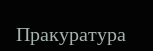Пракуратура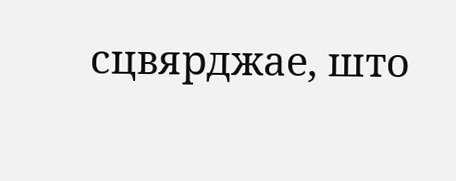сцвярджае, што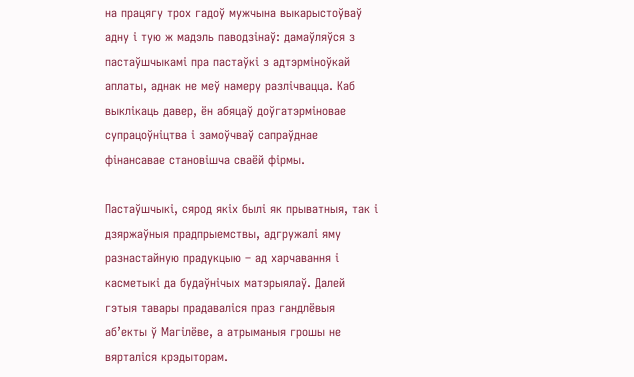на працягу трох гадоў мужчына выкарыстоўваў адну і тую ж мадэль паводзінаў: дамаўляўся з пастаўшчыкамі пра пастаўкі з адтэрміноўкай аплаты, аднак не меў намеру разлічвацца. Каб выклікаць давер, ён абяцаў доўгатэрміновае супрацоўніцтва і замоўчваў сапраўднае фінансавае становішча сваёй фірмы.

Пастаўшчыкі, сярод якіх былі як прыватныя, так і дзяржаўныя прадпрыемствы, адгружалі яму разнастайную прадукцыю – ад харчавання і касметыкі да будаўнічых матэрыялаў. Далей гэтыя тавары прадаваліся праз гандлёвыя аб’екты ў Магілёве, а атрыманыя грошы не вярталіся крэдыторам.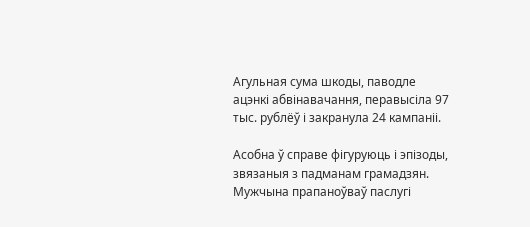Агульная сума шкоды, паводле ацэнкі абвінавачання, перавысіла 97 тыс. рублёў і закранула 24 кампаніі.

Асобна ў справе фігуруюць і эпізоды, звязаныя з падманам грамадзян. Мужчына прапаноўваў паслугі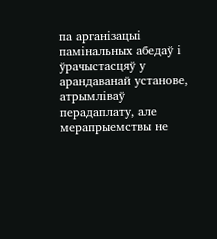па арганізацыі памінальных абедаў і ўрачыстасцяў у арандаванай установе, атрымліваў перадаплату, але мерапрыемствы не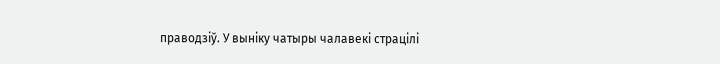праводзіў. У выніку чатыры чалавекі страцілі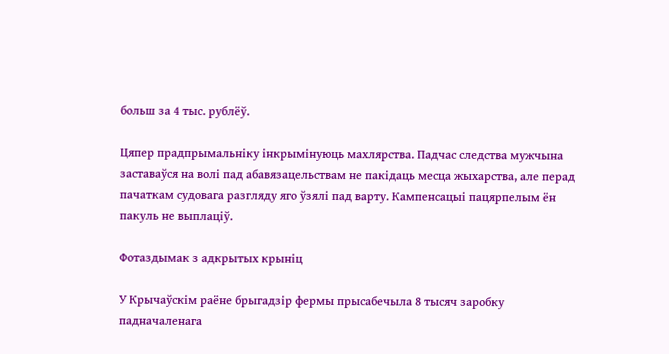больш за 4 тыс. рублёў.

Цяпер прадпрымальніку інкрымінуюць махлярства. Падчас следства мужчына заставаўся на волі пад абавязацельствам не пакідаць месца жыхарства, але перад пачаткам судовага разгляду яго ўзялі пад варту. Кампенсацыі пацярпелым ён пакуль не выплаціў.

Фотаздымак з адкрытых крыніц

У Крычаўскім раёне брыгадзір фермы прысабечыла 8 тысяч заробку падначаленага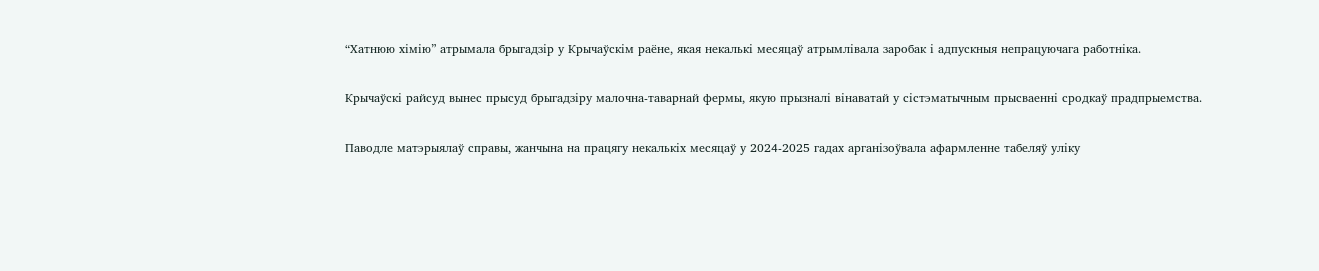“Хатнюю хімію” атрымала брыгадзір у Крычаўскім раёне, якая некалькі месяцаў атрымлівала заробак і адпускныя непрацуючага работніка.

Крычаўскі райсуд вынес прысуд брыгадзіру малочна-таварнай фермы, якую прызналі вінаватай у сістэматычным прысваенні сродкаў прадпрыемства.

Паводле матэрыялаў справы, жанчына на працягу некалькіх месяцаў у 2024-2025 гадах арганізоўвала афармленне табеляў уліку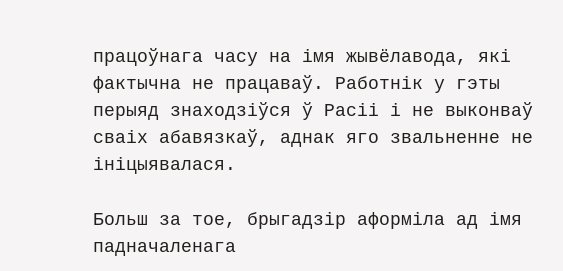працоўнага часу на імя жывёлавода, які фактычна не працаваў. Работнік у гэты перыяд знаходзіўся ў Расіі і не выконваў сваіх абавязкаў, аднак яго звальненне не ініцыявалася.

Больш за тое, брыгадзір аформіла ад імя падначаленага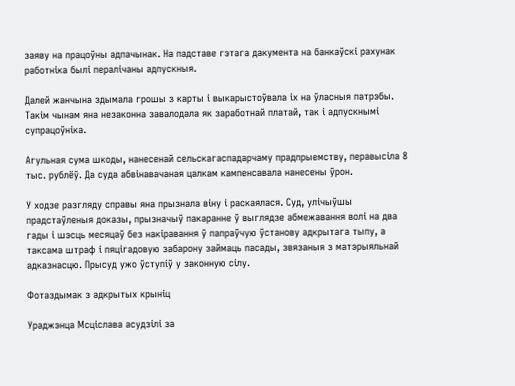заяву на працоўны адпачынак. На падставе гэтага дакумента на банкаўскі рахунак работніка былі пералічаны адпускныя.

Далей жанчына здымала грошы з карты і выкарыстоўвала іх на ўласныя патрэбы. Такім чынам яна незаконна завалодала як заработнай платай, так і адпускнымі супрацоўніка.

Агульная сума шкоды, нанесенай сельскагаспадарчаму прадпрыемству, перавысіла 8 тыс. рублёў. Да суда абвінавачаная цалкам кампенсавала нанесены ўрон.

У ходзе разгляду справы яна прызнала віну і раскаялася. Суд, улічыўшы прадстаўленыя доказы, прызначыў пакаранне ў выглядзе абмежавання волі на два гады і шэсць месяцаў без накіравання ў папраўчую ўстанову адкрытага тыпу, а таксама штраф і пяцігадовую забарону займаць пасады, звязаныя з матэрыяльнай адказнасцю. Прысуд ужо ўступіў у законную сілу.

Фотаздымак з адкрытых крыніц

Ураджэнца Мсціслава асудзілі за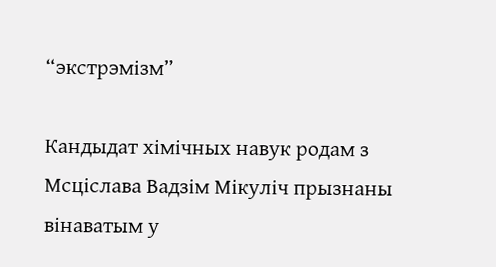“экстрэмізм”

Кандыдат хімічных навук родам з Мсціслава Вадзім Мікуліч прызнаны вінаватым у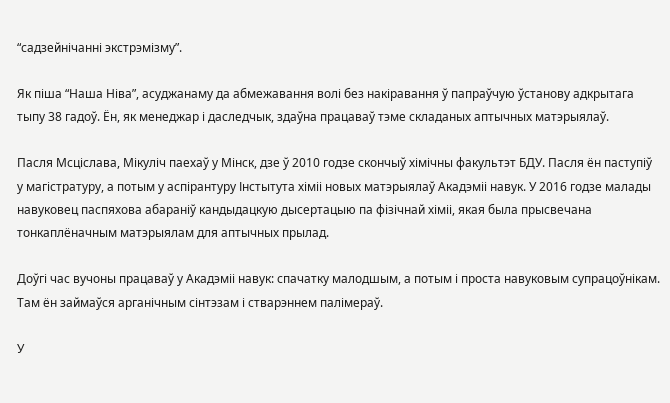“садзейнічанні экстрэмізму”.

Як піша “Наша Ніва”, асуджанаму да абмежавання волі без накіравання ў папраўчую ўстанову адкрытага тыпу 38 гадоў. Ён, як менеджар і даследчык, здаўна працаваў тэме складаных аптычных матэрыялаў.

Пасля Мсціслава, Мікуліч паехаў у Мінск, дзе ў 2010 годзе скончыў хімічны факультэт БДУ. Пасля ён паступіў у магістратуру, а потым у аспірантуру Інстытута хіміі новых матэрыялаў Акадэміі навук. У 2016 годзе малады навуковец паспяхова абараніў кандыдацкую дысертацыю па фізічнай хіміі, якая была прысвечана тонкаплёначным матэрыялам для аптычных прылад.

Доўгі час вучоны працаваў у Акадэміі навук: спачатку малодшым, а потым і проста навуковым супрацоўнікам. Там ён займаўся арганічным сінтэзам і стварэннем палімераў.

У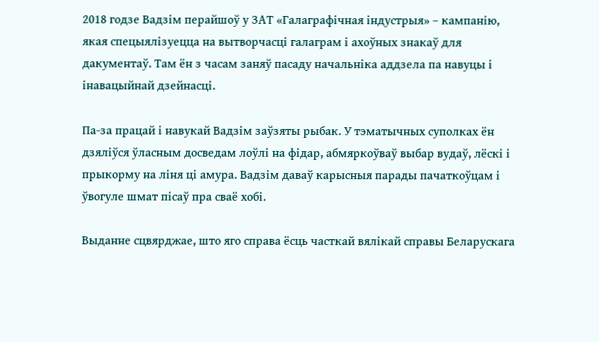2018 годзе Вадзім перайшоў у ЗАТ «Галаграфічная індустрыя» – кампанію, якая спецыялізуецца на вытворчасці галаграм і ахоўных знакаў для дакументаў. Там ён з часам заняў пасаду начальніка аддзела па навуцы і інавацыйнай дзейнасці.

Па-за працай і навукай Вадзім заўзяты рыбак. У тэматычных суполках ён дзяліўся ўласным досведам лоўлі на фідар, абмяркоўваў выбар вудаў, лёскі і прыкорму на ліня ці амура. Вадзім даваў карысныя парады пачаткоўцам і ўвогуле шмат пісаў пра сваё хобі.

Выданне сцвярджае, што яго справа ёсць часткай вялікай справы Беларускага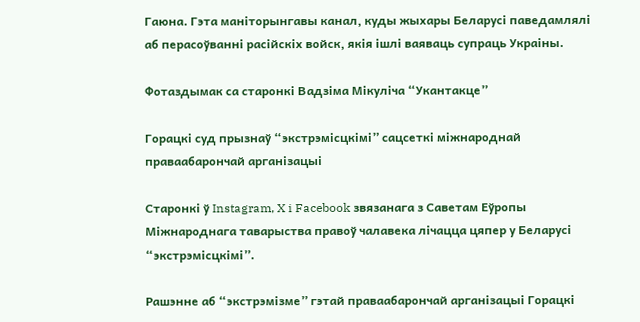Гаюна. Гэта маніторынгавы канал, куды жыхары Беларусі паведамлялі аб перасоўванні расійскіх войск, якія ішлі ваяваць супраць Украіны.

Фотаздымак са старонкі Вадзіма Мікуліча “Укантакце”

Горацкі суд прызнаў “экстрэмісцкімі” сацсеткі міжнароднай праваабарончай арганізацыі

Старонкі ў Instagram, X i Facebook звязанага з Саветам Еўропы Міжнароднага таварыства правоў чалавека лічацца цяпер у Беларусі “экстрэмісцкімі”.

Рашэнне аб “экстрэмізме” гэтай праваабарончай арганізацыі Горацкі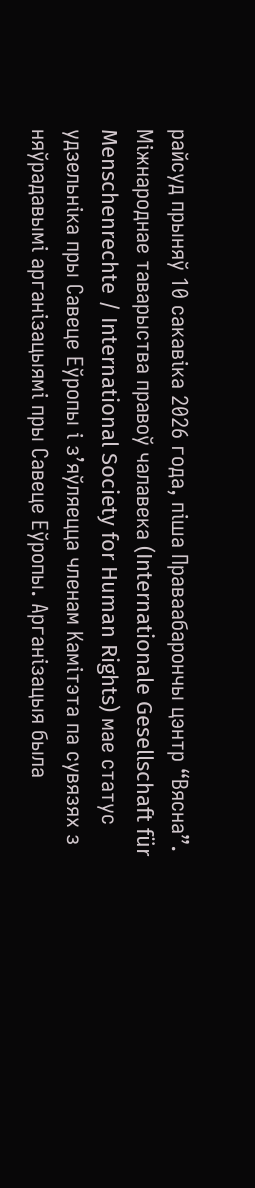райсуд прыняў 10 сакавіка 2026 года, піша Праваабарончы цэнтр “Вясна”. Міжнароднае таварыства правоў чалавека (Internationale Gesellschaft für Menschenrechte / International Society for Human Rights) мае статус удзельніка пры Савеце Еўропы і з’яўляецца членам Камітэта па сувязях з няўрадавымі арганізацыямі пры Савеце Еўропы. Арганізацыя была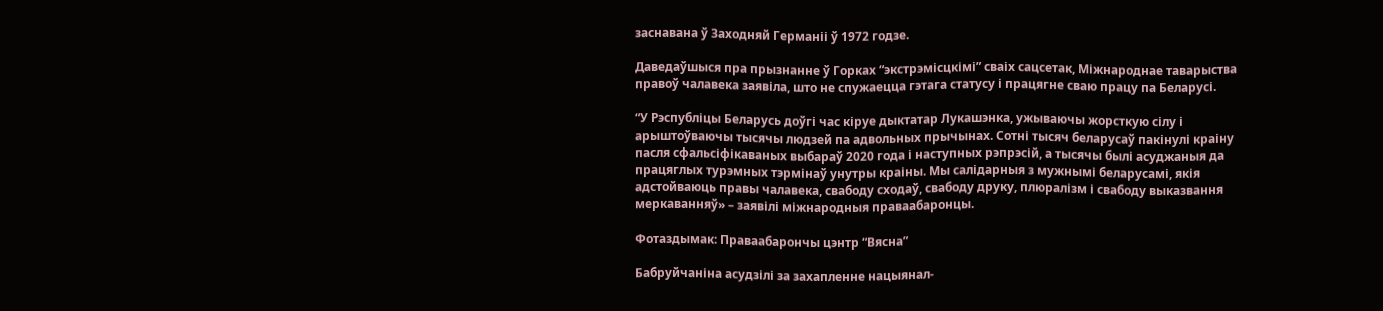заснавана ў Заходняй Германіі ў 1972 годзе.

Даведаўшыся пра прызнанне ў Горках “экстрэмісцкімі” сваіх сацсетак, Міжнароднае таварыства правоў чалавека заявіла, што не спужаецца гэтага статусу і працягне сваю працу па Беларусі.

“У Рэспубліцы Беларусь доўгі час кіруе дыктатар Лукашэнка, ужываючы жорсткую сілу і арыштоўваючы тысячы людзей па адвольных прычынах. Сотні тысяч беларусаў пакінулі краіну пасля сфальсіфікаваных выбараў 2020 года і наступных рэпрэсій, а тысячы былі асуджаныя да працяглых турэмных тэрмінаў унутры краіны. Мы салідарныя з мужнымі беларусамі, якія адстойваюць правы чалавека, свабоду сходаў, свабоду друку, плюралізм і свабоду выказвання меркаванняў» – заявілі міжнародныя праваабаронцы.

Фотаздымак: Праваабарончы цэнтр “Вясна”

Бабруйчаніна асудзілі за захапленне нацыянал-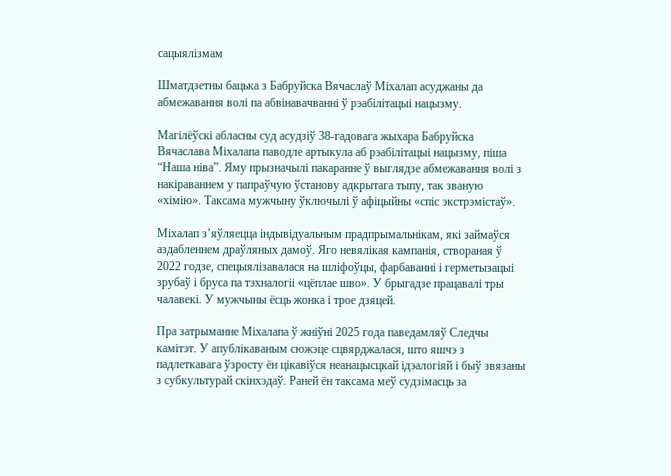сацыялізмам

Шматдзетны бацька з Бабруйска Вячаслаў Міхалап асуджаны да абмежавання волі па абвінавачванні ў рэабілітацыі нацызму.

Магілёўскі абласны суд асудзіў 38-гадовага жыхара Бабруйска Вячаслава Міхалапа паводле артыкула аб рэабілітацыі нацызму, піша “Наша ніва”. Яму прызначылі пакаранне ў выглядзе абмежавання волі з накіраваннем у папраўчую ўстанову адкрытага тыпу, так званую «хімію». Таксама мужчыну ўключылі ў афіцыйны «спіс экстрэмістаў».

Міхалап з’яўляецца індывідуальным прадпрымальнікам, які займаўся аздабленнем драўляных дамоў. Яго невялікая кампанія, створаная ў 2022 годзе, спецыялізавалася на шліфоўцы, фарбаванні і герметызацыі зрубаў і бруса па тэхналогіі «цёплае шво». У брыгадзе працавалі тры чалавекі. У мужчыны ёсць жонка і трое дзяцей.

Пра затрыманне Міхалапа ў жніўні 2025 года паведамляў Следчы камітэт. У апублікаваным сюжэце сцвярджалася, што яшчэ з падлеткавага ўзросту ён цікавіўся неанацысцкай ідэалогіяй і быў звязаны з субкультурай скінхэдаў. Раней ён таксама меў судзімасць за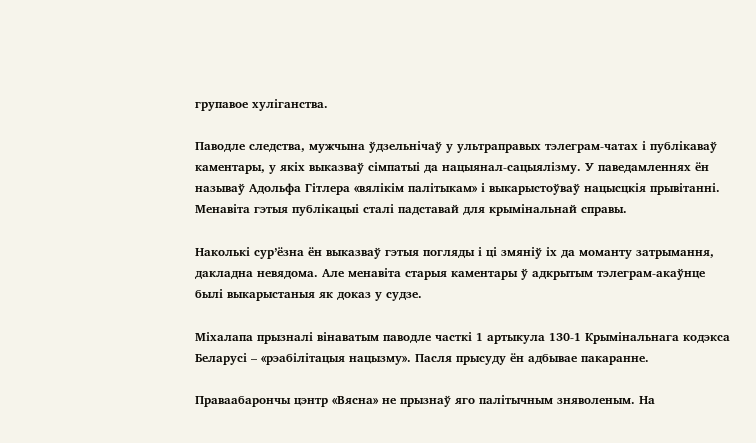групавое хуліганства.

Паводле следства, мужчына ўдзельнічаў у ультраправых тэлеграм-чатах і публікаваў каментары, у якіх выказваў сімпатыі да нацыянал-сацыялізму. У паведамленнях ён называў Адольфа Гітлера «вялікім палітыкам» і выкарыстоўваў нацысцкія прывітанні. Менавіта гэтыя публікацыі сталі падставай для крымінальнай справы.

Наколькі сур’ёзна ён выказваў гэтыя погляды і ці змяніў іх да моманту затрымання, дакладна невядома. Але менавіта старыя каментары ў адкрытым тэлеграм-акаўнце былі выкарыстаныя як доказ у судзе.

Міхалапа прызналі вінаватым паводле часткі 1 артыкула 130-1 Крымінальнага кодэкса Беларусі – «рэабілітацыя нацызму». Пасля прысуду ён адбывае пакаранне.

Праваабарончы цэнтр «Вясна» не прызнаў яго палітычным зняволеным. На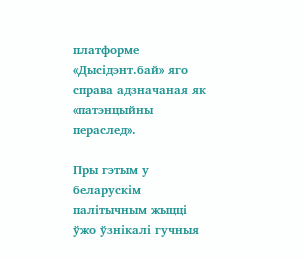платформе «Дысідэнт.бай» яго справа адзначаная як «патэнцыйны пераслед».

Пры гэтым у беларускім палітычным жыцці ўжо ўзнікалі гучныя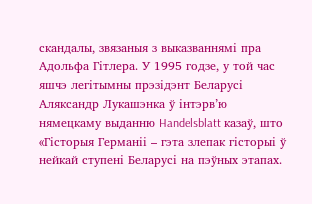скандалы, звязаныя з выказваннямі пра Адольфа Гітлера. У 1995 годзе, у той час яшчэ легітымны прэзідэнт Беларусі Аляксандр Лукашэнка ў інтэрв’ю нямецкаму выданню Handelsblatt казаў, што «Гісторыя Германіі – гэта злепак гісторыі ў нейкай ступені Беларусі на пэўных этапах.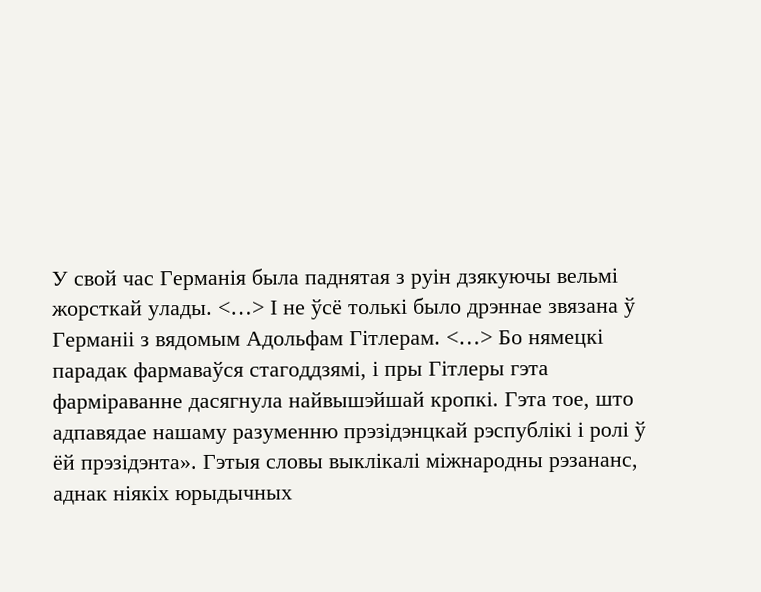У свой час Германія была паднятая з руін дзякуючы вельмі жорсткай улады. <…> І не ўсё толькі было дрэннае звязана ў Германіі з вядомым Адольфам Гітлерам. <…> Бо нямецкі парадак фармаваўся стагоддзямі, і пры Гітлеры гэта фарміраванне дасягнула найвышэйшай кропкі. Гэта тое, што адпавядае нашаму разуменню прэзідэнцкай рэспублікі і ролі ў ёй прэзідэнта». Гэтыя словы выклікалі міжнародны рэзананс, аднак ніякіх юрыдычных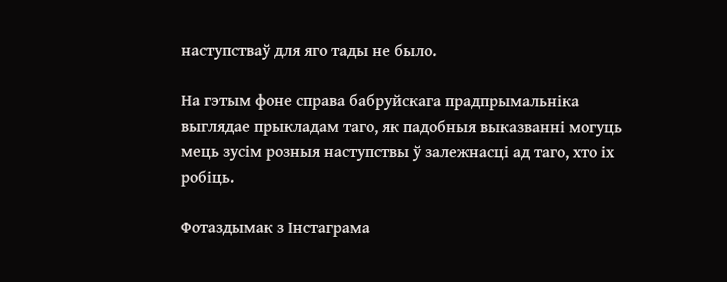наступстваў для яго тады не было.

На гэтым фоне справа бабруйскага прадпрымальніка выглядае прыкладам таго, як падобныя выказванні могуць мець зусім розныя наступствы ў залежнасці ад таго, хто іх робіць.

Фотаздымак з Інстаграма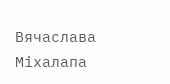Вячаслава Міхалапа